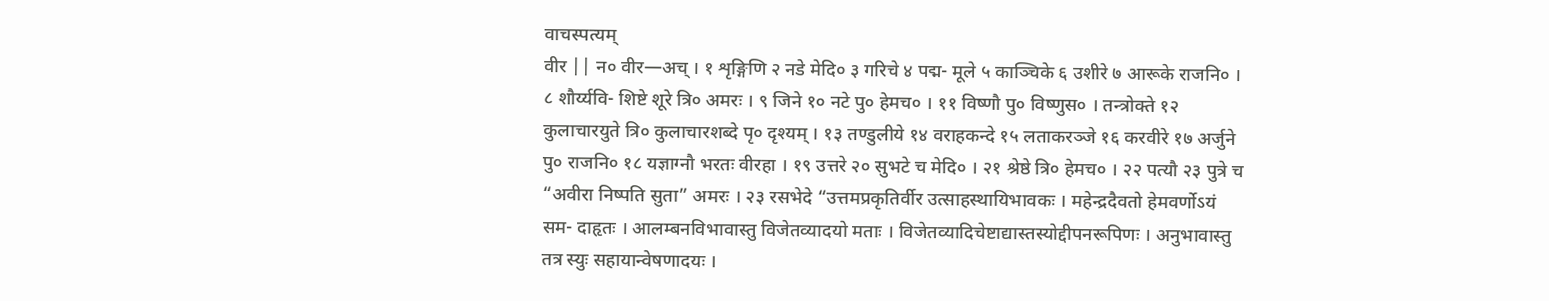वाचस्पत्यम्
वीर || न० वीर—अच् । १ शृङ्गिणि २ नडे मेदि० ३ गरिचे ४ पद्म- मूले ५ काञ्चिके ६ उशीरे ७ आरूके राजनि० । ८ शौर्य्यवि- शिष्टे शूरे त्रि० अमरः । ९ जिने १० नटे पु० हेमच० । ११ विष्णौ पु० विष्णुस० । तन्त्रोक्ते १२ कुलाचारयुते त्रि० कुलाचारशब्दे पृ० दृश्यम् । १३ तण्डुलीये १४ वराहकन्दे १५ लताकरञ्जे १६ करवीरे १७ अर्जुने पु० राजनि० १८ यज्ञाग्नौ भरतः वीरहा । १९ उत्तरे २० सुभटे च मेदि० । २१ श्रेष्ठे त्रि० हेमच० । २२ पत्यौ २३ पुत्रे च “अवीरा निष्पति सुता” अमरः । २३ रसभेदे “उत्तमप्रकृतिर्वीर उत्साहस्थायिभावकः । महेन्द्रदैवतो हेमवर्णोऽयं सम- दाहृतः । आलम्बनविभावास्तु विजेतव्यादयो मताः । विजेतव्यादिचेष्टाद्यास्तस्योद्दीपनरूपिणः । अनुभावास्तु तत्र स्युः सहायान्वेषणादयः ।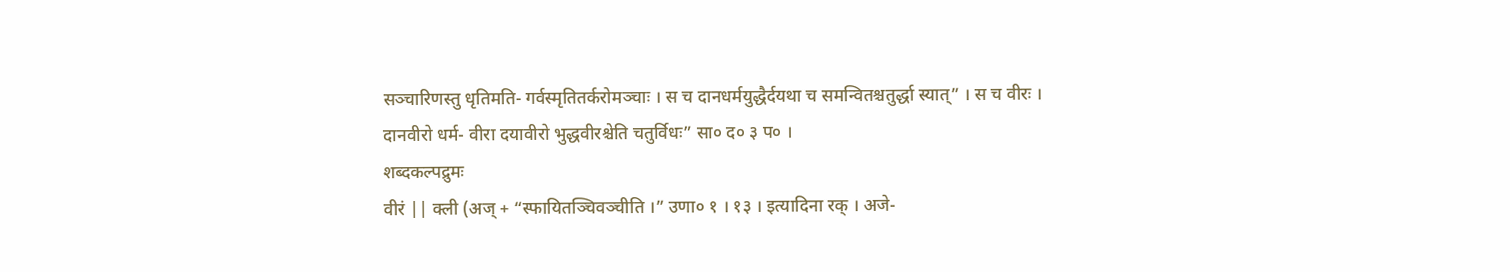सञ्चारिणस्तु धृतिमति- गर्वस्मृतितर्करोमञ्चाः । स च दानधर्मयुद्धैर्दयथा च समन्वितश्चतुर्द्धा स्यात्” । स च वीरः । दानवीरो धर्म- वीरा दयावीरो भुद्धवीरश्चेति चतुर्विधः” सा० द० ३ प० ।
शब्दकल्पद्रुमः
वीरं || क्ली (अज् + “स्फायितञ्चिवञ्चीति ।” उणा० १ । १३ । इत्यादिना रक् । अजे-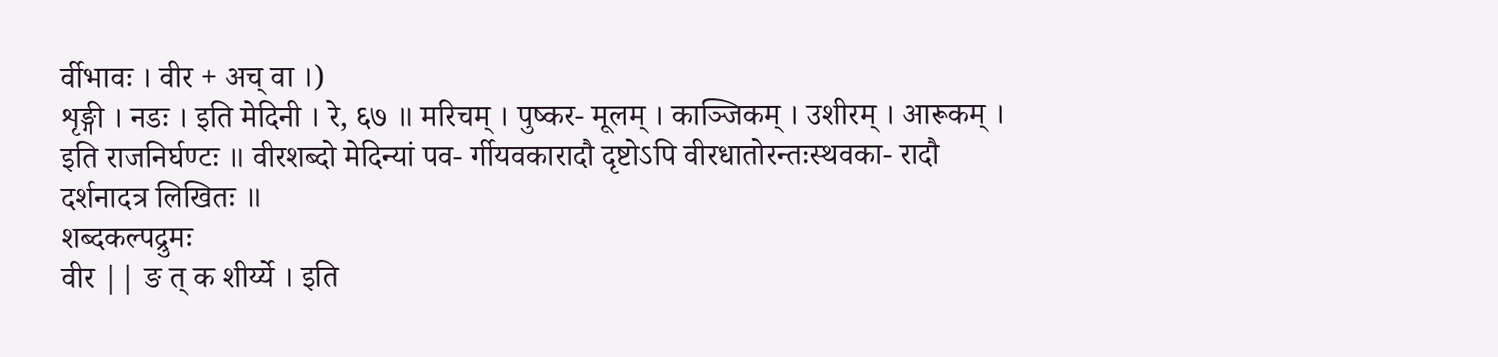र्वीभावः । वीर + अच् वा ।)
शृङ्गी । नडः । इति मेदिनी । रे, ६७ ॥ मरिचम् । पुष्कर- मूलम् । काञ्जिकम् । उशीरम् । आरूकम् । इति राजनिर्घण्टः ॥ वीरशब्दो मेदिन्यां पव- र्गीयवकारादौ दृष्टोऽपि वीरधातोरन्तःस्थवका- रादौ दर्शनादत्र लिखितः ॥
शब्दकल्पद्रुमः
वीर || ङ त् क शीर्य्ये । इति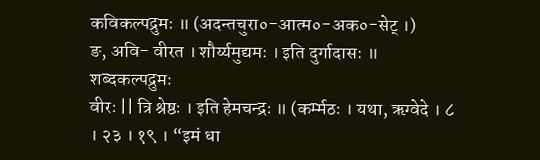कविकल्पद्रुमः ॥ (अदन्तचुरा०-आत्म०-अक०-सेट् ।)
ङ, अवि- वीरत । शौर्य्यमुद्यमः । इति दुर्गादासः ॥
शब्दकल्पद्रुमः
वीरः || त्रि श्रेष्ठः । इति हेमचन्द्रः ॥ (कर्म्मठः । यथा, ऋग्वेदे । ८ । २३ । १९ । “इमं धा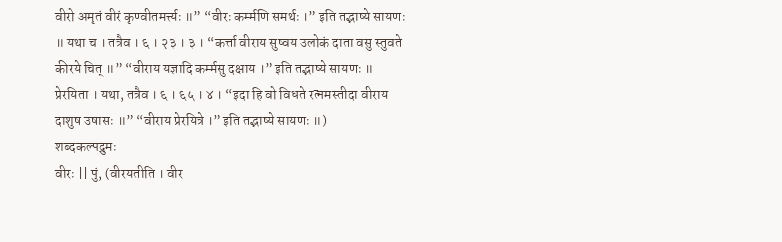वीरो अमृतं वीरं कृण्वीतमर्त्त्यः ॥” “वीरः कर्म्मणि समर्थः ।” इति तद्भाष्ये सायणः ॥ यथा च । तत्रैव । ६ । २३ । ३ । “कर्त्ता वीराय सुष्वय उलोकं दाता वसु स्तुवते कीरये चित् ॥” “वीराय यज्ञादि कर्म्मसु दक्षाय ।” इति तद्भाष्ये सायणः ॥ प्रेरयिता । यथा, तत्रैव । ६ । ६५ । ४ । “इदा हि वो विधते रत्नमस्तीदा वीराय दाशुष उषासः ॥” “वीराय प्रेरयित्रे ।” इति तद्भाष्ये सायणः ॥)
शब्दकल्पद्रुमः
वीरः || पुं, (वीरयतीति । वीर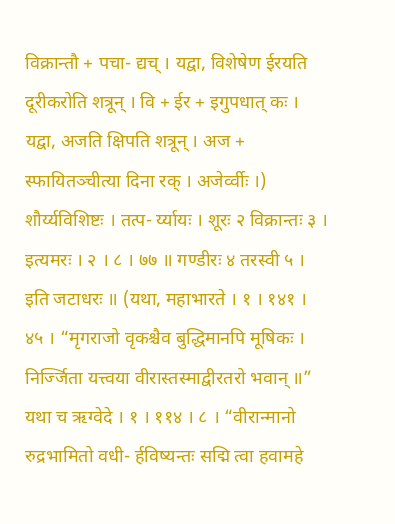विक्रान्तौ + पचा- द्यच् । यद्वा, विशेषेण ईरयति दूरीकरोति शत्रून् । वि + ईर + इगुपधात् कः । यद्वा, अजति क्षिपति शत्रून् । अज + स्फायितञ्चीत्या दिना रक् । अजेर्व्वीः ।)
शौर्य्यविशिष्टः । तत्प- र्य्यायः । शूरः २ विक्रान्तः ३ । इत्यमरः । २ । ८ । ७७ ॥ गण्डीरः ४ तरस्वी ५ । इति जटाधरः ॥ (यथा, महाभारते । १ । १४१ । ४५ । “मृगराजो वृकश्चैव बुद्धिमानपि मूषिकः । निर्ज्जिता यत्त्वया वीरास्तस्माद्वीरतरो भवान् ॥” यथा च ऋग्वेदे । १ । ११४ । ८ । “वीरान्मानो रुद्रभामितो वधी- र्हविष्यन्तः सद्मि त्वा हवामहे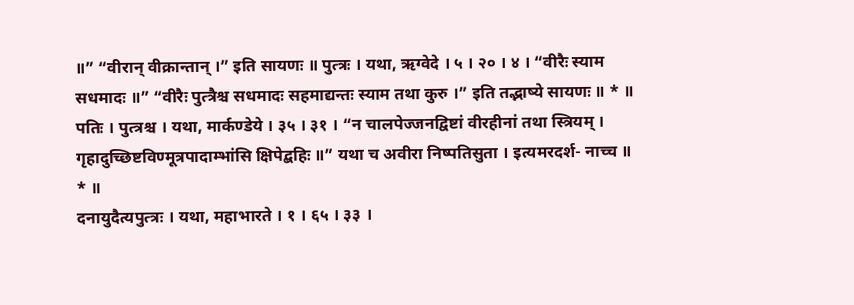॥” “वीरान् वीक्रान्तान् ।” इति सायणः ॥ पुत्त्रः । यथा, ऋग्वेदे । ५ । २० । ४ । “वीरैः स्याम सधमादः ॥” “वीरैः पुत्त्रैश्च सधमादः सहमाद्यन्तः स्याम तथा कुरु ।” इति तद्भाष्ये सायणः ॥ * ॥
पतिः । पुत्त्रश्च । यथा, मार्कण्डेये । ३५ । ३१ । “न चालपेज्जनद्विष्टां वीरहीनां तथा स्त्रियम् । गृहादुच्छिष्टविण्मूत्रपादाम्भांसि क्षिपेद्बहिः ॥” यथा च अवीरा निष्पतिसुता । इत्यमरदर्श- नाच्च ॥ * ॥
दनायुदैत्यपुत्त्रः । यथा, महाभारते । १ । ६५ । ३३ ।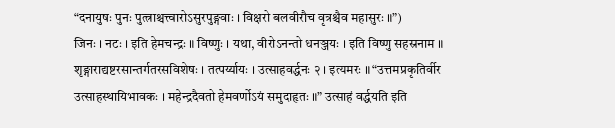“दनायुषः पुनः पुत्त्राश्चत्त्वारोऽसुरपुङ्गवाः । विक्षरो बलवीरौच वृत्रश्चैव महासुरः ॥”)
जिनः । नटः । इति हेमचन्द्रः ॥ विष्णुः । यथा, वीरोऽनन्तो धनञ्जयः । इति विष्णु सहस्रनाम ॥ शृङ्गाराद्यष्टरसान्तर्गतरसविशेषः । तत्पर्य्यायः । उत्साहवर्द्धनः २ । इत्यमरः ॥ “उत्तमप्रकृतिर्वीर उत्साहस्थायिभावकः । महेन्द्रदैवतो हेमवर्णोऽयं समुदाहृतः ॥” उत्साहं वर्द्धयति इति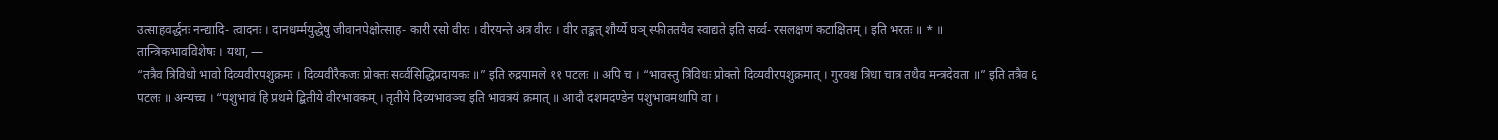उत्साहवर्द्धनः नन्द्यादि- त्वादनः । दानधर्म्मयुद्धेषु जीवानपेक्षोत्साह- कारी रसो वीरः । वीरयन्ते अत्र वीरः । वीर तङ्कत् शौर्य्ये घञ् स्फीततयैव स्वाद्यते इति सर्व्व- रसलक्षणं कटाक्षितम् । इति भरतः ॥ * ॥
तान्त्रिकभावविशेषः । यथा, —
“तत्रैव त्रिविधो भावो दिव्यवीरपशुक्रमः । दिव्यवीरैकजः प्रोक्तः सर्व्वसिद्धिप्रदायकः ॥” इति रुद्रयामले ११ पटलः ॥ अपि च । “भावस्तु त्रिविधः प्रोक्तो दिव्यवीरपशुक्रमात् । गुरवश्च त्रिधा चात्र तथैव मन्त्रदेवता ॥” इति तत्रैव ६ पटलः ॥ अन्यच्च । “पशुभावं हि प्रथमे द्बितीये वीरभावकम् । तृतीये दिव्यभावञ्च इति भावत्रयं क्रमात् ॥ आदौ दशमदण्डेन पशुभावमथापि वा ।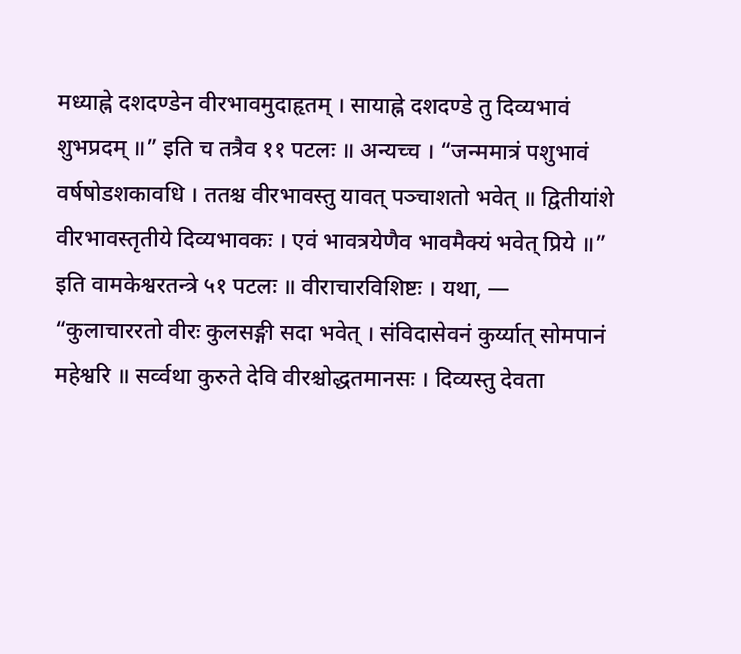मध्याह्ने दशदण्डेन वीरभावमुदाहृतम् । सायाह्ने दशदण्डे तु दिव्यभावं शुभप्रदम् ॥” इति च तत्रैव ११ पटलः ॥ अन्यच्च । “जन्ममात्रं पशुभावं वर्षषोडशकावधि । ततश्च वीरभावस्तु यावत् पञ्चाशतो भवेत् ॥ द्वितीयांशे वीरभावस्तृतीये दिव्यभावकः । एवं भावत्रयेणैव भावमैक्यं भवेत् प्रिये ॥” इति वामकेश्वरतन्त्रे ५१ पटलः ॥ वीराचारविशिष्टः । यथा, —
“कुलाचाररतो वीरः कुलसङ्गी सदा भवेत् । संविदासेवनं कुर्य्यात् सोमपानं महेश्वरि ॥ सर्व्वथा कुरुते देवि वीरश्चोद्धतमानसः । दिव्यस्तु देवता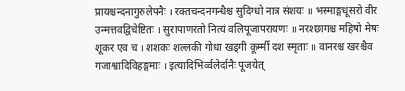प्रायश्चन्दनागुरुलेपनैः । रक्तचन्दनगन्धैश्च सुदिग्धो नात्र संशयः ॥ भस्माङ्गधूसरो वीर उन्मत्तवद्विचेष्टितः । सुरापाणरतो नित्यं वलिपूजापरायणः ॥ नरश्छागश्च महिषो मेषः शूकर एव च । शशकः शल्लकी गोधा खड्गी कूर्म्मी दश स्मृताः ॥ वानरश्च खरश्चैव गजाश्वादिविहङ्गमाः । इत्यादिभिर्व्वलेर्दानैः पूजयेत्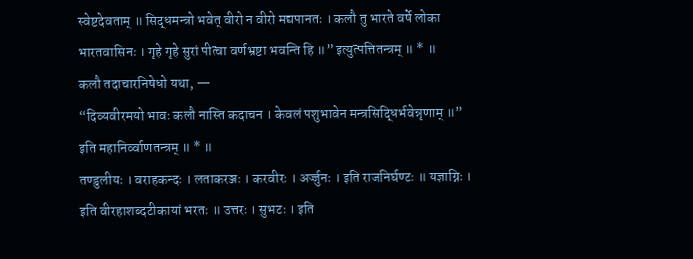स्वेष्टदेवताम् ॥ सिद्धमन्त्रो भवेत् वीरो न वीरो मद्यपानतः । कलौ तु भारते वर्षे लोका भारतवासिनः । गृहे गृहे सुरां पीत्वा वर्णभ्रष्टा भवन्ति हि ॥” इत्युत्पत्तितन्त्रम् ॥ * ॥
कलौ तदाचारनिषेधो यथा, —
“दिव्यवीरमयो भावः कलौ नास्ति कदाचन । केवलं पशुभावेन मन्त्रसिद्धिर्भवेन्नृणाम् ॥” इति महानिर्व्वाणतन्त्रम् ॥ * ॥
तण्डुलीयः । वराहकन्दः । लताकरञ्जः । करवीरः । अर्ज्जुनः । इति राजनिर्घण्टः ॥ यज्ञाग्निः । इति वीरहाशब्दटीकायां भरतः ॥ उत्तरः । सुभटः । इति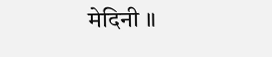मेदिनी ॥